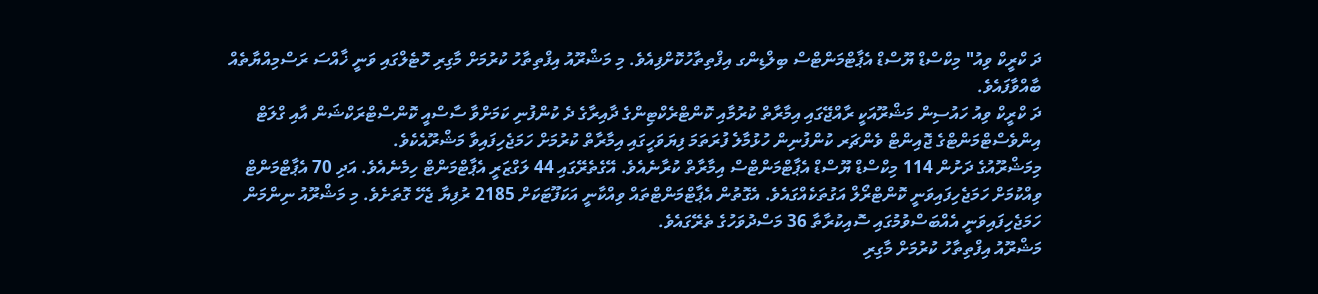ދަ ކްރީކް ވިއު" މިކްސްޑް ޔޫސްޑް އެޕާޓްމަންޓްސް ބިލްޑިންގ އިފްތިތާހުކޮށްފިއެވެ. މި މަޝްރޫއު އިފްތިތާހު ކުރުމަށް މާގިރި ހޮޓެލްގައި ވަނީ ޚާއްސަ ރަސްމިއްޔާތެއް ބާއްވާފައެވެ.
ދަ ކްރީކް ވިއު ހައުސިން މަޝްރޫއަކީ ރާއްޖޭގައި އިމާރާތް ކުރުމާއި ކޮންޓްރެކްޓިންގެ ދާއިރާގެ ދެ ކުންފުނި ކަމަށްވާ ސާސްއީ ކޮންސްޓްރަކްޝަން އާއި ގްލަޓް އިންވެސްޓްމަންޓްގެ ޖޮއިންޓް ވެންޗަރ ކުންފުނިން ހުޅުމާލެ ފުރަތަމަ ފިޔަވަހީގައި އިމާރާތް ކުރުމަށް ހަމަޖެހިފައިވާ މަޝްރޫއެކެވެ.
މިމަޝްރޫއުގެ ދަށުން 114 މިކްސްޑް ޔޫސްޑް އެޕާޓްމަންޓްސް އިމާރާތް ކުރާނެއެވެ. އޭގެތެރޭގައި 44 ލަގްޒަރީ އެޕާޓްމަންޓް ހިމެނެއެވެ. އަދި 70 އެޕާޓްމަންޓް ވިއްކުމަށް ހަމަޖެހިފައިވަނީ ކޮންޓްރޯލް އަގުތަކެއްގައެވެ. އެގޮތުން އެޕާޓްމަންޓްތައް ވިއްކާނީ އަކަފޫޓަކަށް 2185 ރުފިޔާ ޖެހޭ ގޮތަށެވެ. މި މަޝްރޫއު ނިންމަން ހަމަޖެހިފައިވަނީ އެއްބަސްވުމުގައި ސޮއިކުރާތާ 36 މަސްދުވަހުގެ ތެރޭގައެވެ.
މަޝްރޫއު އިފްތިތާހު ކުރުމަށް މާގިރި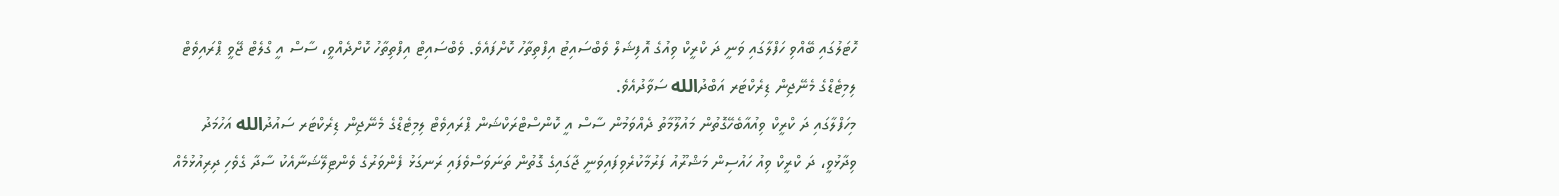ހޮޓަލުގައި ބޭއްވި ހަފްލާގައި ވަނީ ދަ ކްރީކް ވިއުގެ އޮފިޝަލް ވެބްސައިޓު އިފްތިތާހު ކޮށްފައެވެ. ވެބްސައިޓް އިފްތިތާހު ކޮށްދެއްވީ، ސާސް އީ ގްލެޓް ޖޭވީ ޕްރައިވެޓް ލިމިޓެޑްގެ މެނޭޖިން ޑިރެކްޓަރ އަބްދުالله ސަވާދުއެވެ.
މިހަފްލާގައި ދަ ކްރީކް ވިއުއާބެހޭގޮތުން މައުލޫމާތު ދެއްވަމުން ސާސް އީ ކޮންސްޓްރަކްޝަން ޕްރައިވެޓް ލިމިޓެޑްގެ މެނޭޖިން ޑިރެކްޓަރ ސައުދުالله އަހުމަދު ވިދާޅުވީ، ދަ ކްރީކް ވިއު ހައުސިން މަޝްރޫއު ފަރުމާކުރެވިފައިވަނީ ޖާގައިގެ ގޮތުން ތަނަވަސްވެފައި ރަނގަޅު ފެންވަރުގެ ވެންޓިލޭޝަނާއެކު ސާދާ ގެވެހި ދިރިއުޅުމެއް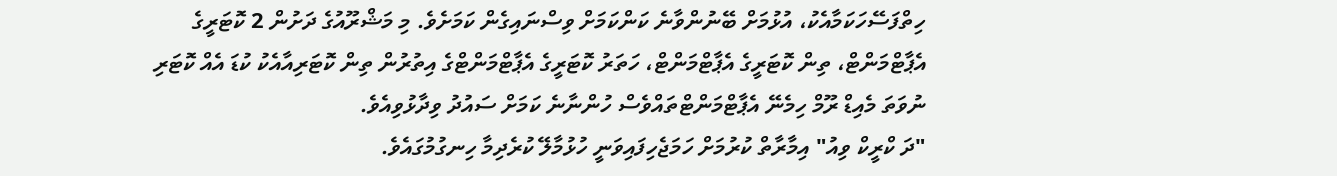ހިތްފަސޭހަކަމާއެކު، އުޅުމަށް ބޭނުންވާނެ ކަންކަމަށް ވިސްނައިގެން ކަމަށެވެ. މި މަޝްރޫއުގެ ދަށުން 2 ކޮޓަރީގެ އެޕާޓްމަންޓް، ތިން ކޮޓަރީގެ އެޕާޓްމަންޓް، ހަތަރު ކޮޓަރީގެ އެޕާޓްމަންޓްގެ އިތުރުން ތިން ކޮޓަރިއާއެކު ކުޑަ އެއް ކޮޓަރި ނުވަތަ މެއިޑް ރޫމް ހިމެނޭ އެޕާޓްމަންޓްތައްވެސް ހުންނާނެ ކަމަށް ސައުދު ވިދާޅުވިއެވެ.
"ދަ ކްރީކް ވިއު" އިމާރާތް ކުރުމަށް ހަމަޖެހިފައިވަނީ ހުޅުމާލޭ ކުރެދިމާ ހިނގުމުގައެވެ.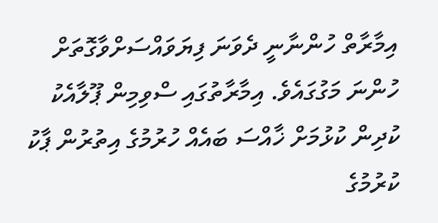އިމާރާތް ހުންނާނީ ދެވަނަ ފިޔަވައްސަށްވާގޮތަށް ހުންނަ މަގުގައެވެ. އިމާރާތުގައި ސްވިމިން ޕޫލާއެކު ކުދިން ކުޅުމަށް ޚާއްސަ ބައެއް ހުރުމުގެ އިތުރުން ޕާކު ކުރުމުގެ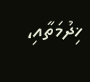ޚިދުމަތާއި،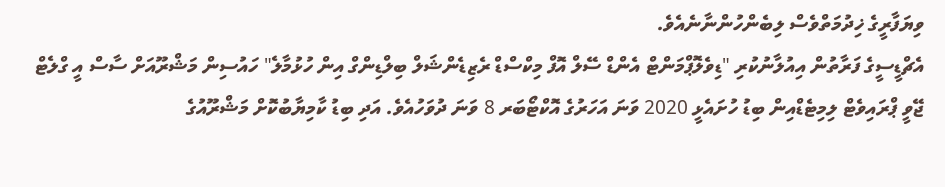ވިޔަފާރީގެ ޚިދުމަތްވެސް ލިބެންހުންނާނެއެވެ.
އެޗްޑީސީގެ ފަރާތުން އިއުލާނުކުރި "ޑިވެލޮޕްމަންޓް އެންޑް ސޭލް އޮފް މިކްސްޑް ރެޒިޑެންޝަލް ބިލްޑިންގް އިން ހުޅުމާލެ" ހައުސިން މަޝްރޫއަށް ސާސް އީ ގްލެޓް ޖޭވީ ޕްރައިވެޓް ލިމިޓެޑްއިން ބިޑު ހުށައެޅީ 2020 ވަނަ އަހަރުގެ އޮކްޓޯބަރ 8 ވަނަ ދުވަހުއެވެ. އަދި ބިޑު ކާމިޔާބުކޮށް މަޝްރޫއުގެ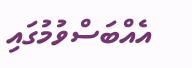އެއްބަސްވުމުގައި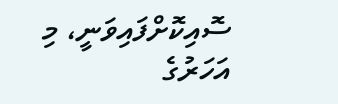ސޮއިކޮށްފައިވަނީ، މި އަހަރުގެ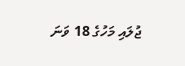ޖުލައި މަހުގެ 18 ވަނަ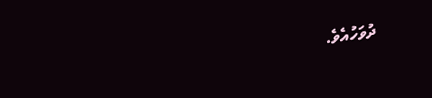ދުވަހުއެވެ.